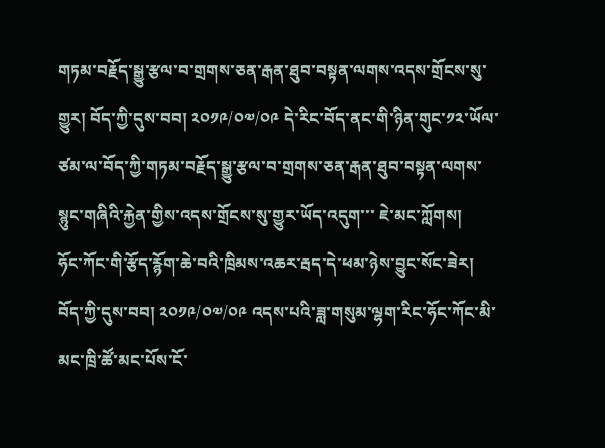གཏམ་བརྗོད་སྒྱུ་རྩལ་བ་གྲགས་ཅན་རྒན་ཐུབ་བསྟན་ལགས་འདས་གྲོངས་སུ་གྱུར། བོད་ཀྱི་དུས་བབ། ༢༠༡༩/༠༧/༠༩ དེ་རིང་བོད་ནང་གི་ཉིན་གུང་༡༢་ཡོལ་ཙམ་ལ་བོད་ཀྱི་གཏམ་བརྗོད་སྒྱུ་རྩལ་བ་གྲགས་ཅན་རྒན་ཐུབ་བསྟན་ལགས་སྙུང་གཞིའི་རྐྱེན་གྱིས་འདས་གྲོངས་སུ་གྱུར་ཡོད་འདུག་་་ ཇེ་མང་ཀློགས།
ཧོང་ཀོང་གི་རྩོད་རྙོག་ཆེ་བའི་ཁྲིམས་འཆར་རྦད་དེ་ཕམ་ཉེས་བྱུང་སོང་ཟེར། བོད་ཀྱི་དུས་བབ། ༢༠༡༩/༠༧/༠༩ འདས་པའི་ཟླ་གསུམ་ལྷག་རིང་ཧོང་ཀོང་མི་མང་ཁྲི་ཚོ་མང་པོས་ངོ་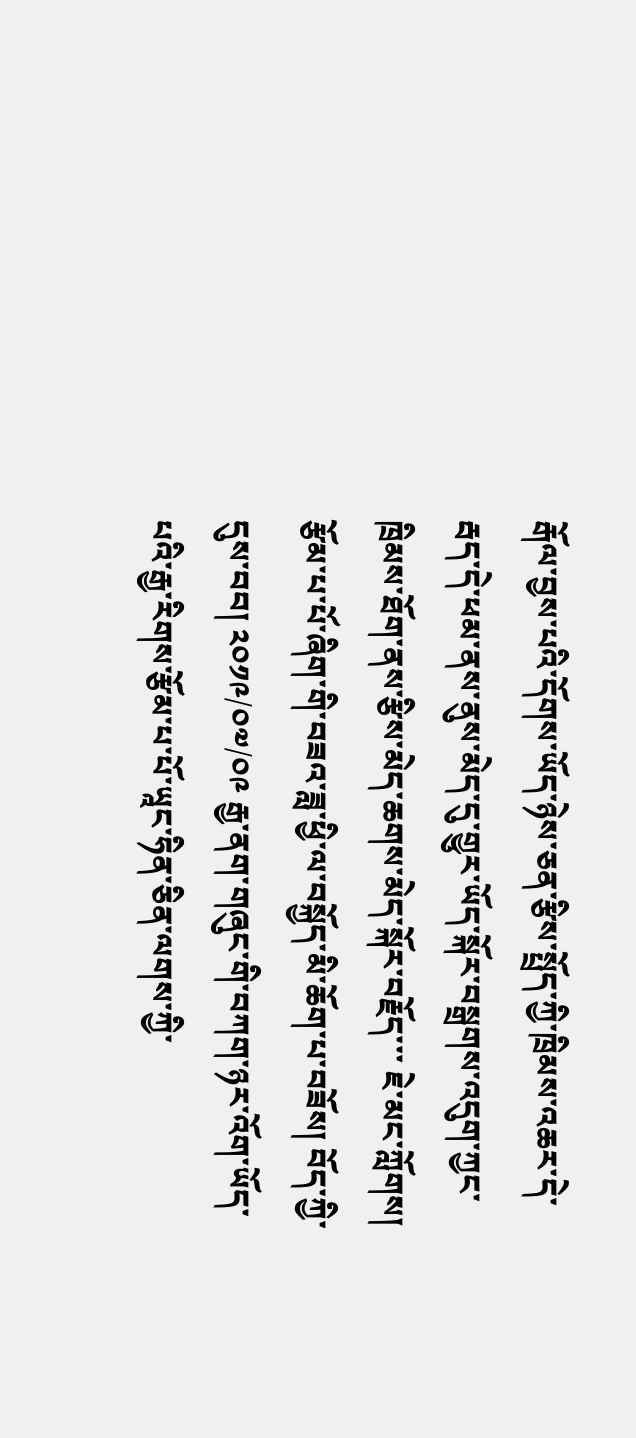རྒོལ་བྱས་པའི་དོགས་ཡོད་ཉེས་ཅན་རྩིས་སྤྲོད་ཀྱི་ཁྲིམས་འཆར་དེ་རྦད་དེ་ཕམ་ནས་ནུས་མེད་དུ་གྱུར་ཡོད་སྐོར་བསྒྲགས་འདུག་ཀྱང་ཁྲིམས་ཐོག་ནས་རྩིས་མེད་ཆགས་མེད་སྐོར་བརྗོད་་་ ཇེ་མང་ཀློགས།
རྩོམ་པ་པོ་ཞིག་གི་བཟའ་ཟླ་ཕྱི་ལ་བསྐྱོད་མི་ཆོག་པ་བཟོས། བོད་ཀྱི་དུས་བབ། ༢༠༡༩/༠༧/༠༩ རྒྱ་ནག་གཞུང་གི་བཀག་ཉར་འོག་ཡོད་པའི་རྒྱ་རིགས་རྩོམ་པ་པོ་ཡཱང་ཧིན་ཅིན་ལགས་ཀྱི་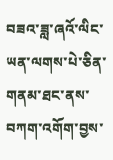བཟའ་ཟླ་ཞའོ་ལིང་ཡན་ལགས་པེ་ཅིན་གནམ་ཐང་ནས་བཀག་འགོག་བྱས་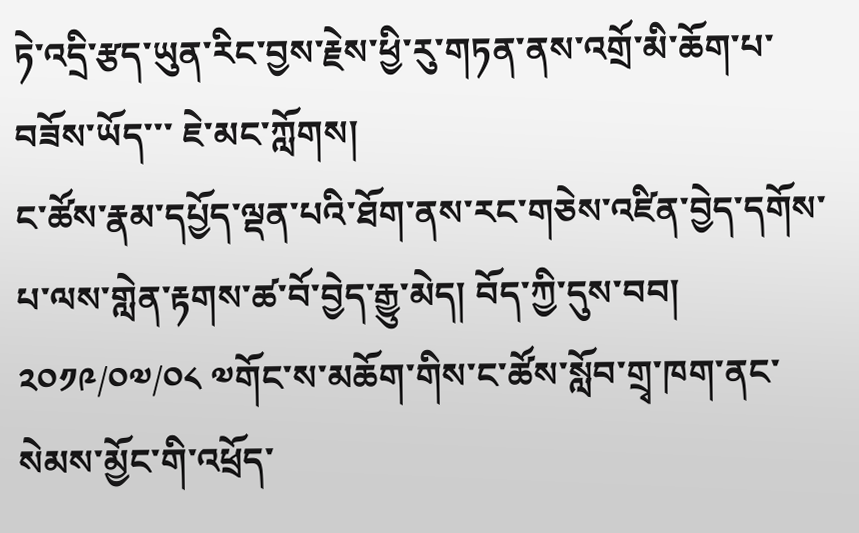ཏེ་འདྲི་རྩད་ཡུན་རིང་བྱས་རྗེས་ཕྱི་རུ་གཏན་ནས་འགྲོ་མི་ཆོག་པ་བཟོས་ཡོད་་་ ཇེ་མང་ཀློགས།
ང་ཚོས་རྣམ་དཔྱོད་ལྡན་པའི་ཐོག་ནས་རང་གཅེས་འཛིན་བྱེད་དགོས་པ་ལས་གླེན་རྟགས་ཚ་བོ་བྱེད་རྒྱུ་མེད། བོད་ཀྱི་དུས་བབ། ༢༠༡༩/༠༧/༠༨ ༧གོང་ས་མཆོག་གིས་ང་ཚོས་སློབ་གྲྭ་ཁག་ནང་སེམས་མྱོང་གི་འཕྲོད་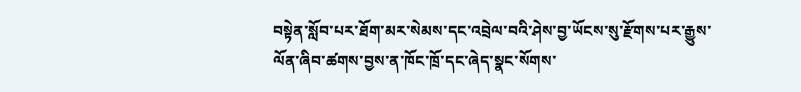བསྟེན་སློབ་པར་ཐོག་མར་སེམས་དང་འབྲེལ་བའི་ཤེས་བྱ་ཡོངས་སུ་རྫོགས་པར་རྒྱུས་ལོན་ཞིབ་ཚགས་བྱས་ན་ཁོང་ཁྲོ་དང་ཞེད་སྣང་སོགས་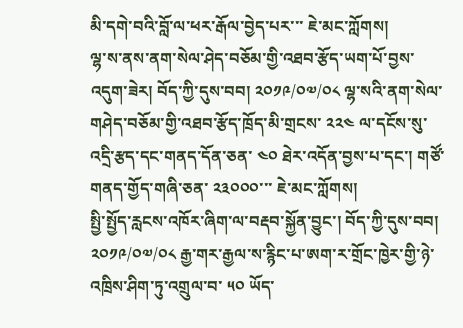མི་དགེ་བའི་བློ་ལ་ཕར་རྒོལ་བྱེད་པར་་་ ཇེ་མང་ཀློགས།
ལྷ་ས་ནས་ནག་སེལ་ཤེད་བཅོམ་གྱི་འཐབ་རྩོད་ཡག་པོ་བྱས་འདུག་ཟེར། བོད་ཀྱི་དུས་བབ། ༢༠༡༩/༠༧/༠༨ ལྷ་སའི་ནག་སེལ་གཤེད་བཅོམ་གྱི་འཐབ་རྩོད་ཁྲོད་མི་གྲངས་ ༢༢༤ ལ་དངོས་སུ་འདྲི་རྩད་དང་གནད་དོན་ཅན་ ༤༠ ཐེར་འདོན་བྱས་པ་དང་། གཙོ་གནད་གྱོད་གཞི་ཅན་ ༢༣༠༠༠་་་ ཇེ་མང་ཀློགས།
སྤྱི་སྤྱོད་རླངས་འཁོར་ཞིག་ལ་བརྡབ་སྐྱོན་བྱུང་། བོད་ཀྱི་དུས་བབ། ༢༠༡༩/༠༧/༠༨ རྒྱ་གར་རྒྱལ་ས་རྙིང་པ་ཨག་ར་གྲོང་ཁྱེར་གྱི་ཉེ་འཁྲིས་ཤིག་ཏུ་འགྲུལ་བ་ ༥༠ ཡོད་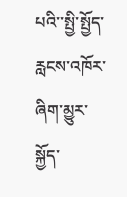པའི་་སྤྱི་སྤྱོད་རླངས་འཁོར་ཞིག་མྱུར་སྐྱོད་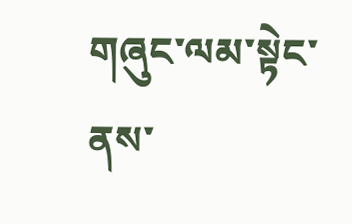གཞུང་ལམ་སྟེང་ནས་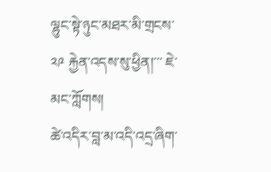ལྷུང་སྟེ་ཉུང་མཐར་མི་གྲངས་ ༢༩ རྐྱེན་འདས་སུ་ཕྱིན།་་་ ཇེ་མང་ཀློགས།
ཚེ་འདིར་བླ་མ་འདི་འདྲ་ཞིག་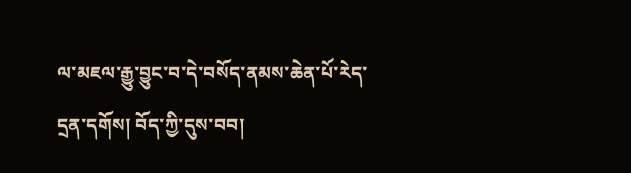ལ་མཇལ་རྒྱུ་བྱུང་བ་དེ་བསོད་ནམས་ཆེན་པོ་རེད་དྲན་དགོས། བོད་ཀྱི་དུས་བབ།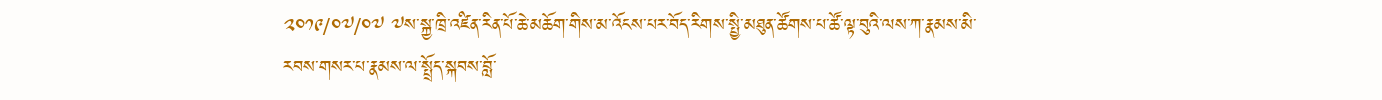༢༠༡༩/༠༧/༠༧ ༧ས་སྐྱ་ཁྲི་འཛིན་རིན་པོ་ཆེ་མཆོག་གིས་མ་འོངས་པར་བོད་རིགས་སྤྱི་མཐུན་ཚོགས་པ་ཚོ་ལྟ་བུའི་ལས་ཀ་རྣམས་མི་རབས་གསར་པ་རྣམས་ལ་སྤྲོད་སྐབས་བློ་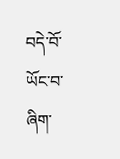བདེ་བོ་ཡོང་བ་ཞིག་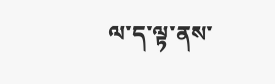ལ་ད་ལྟ་ནས་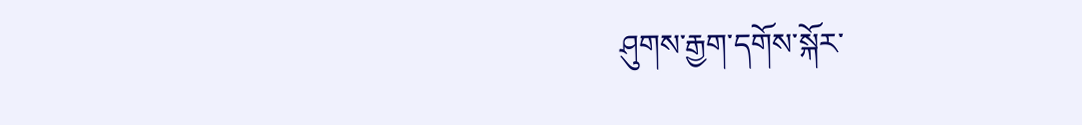ཤུགས་རྒྱག་དགོས་སྐོར་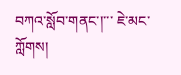བཀའ་སློབ་གནང་།་་་ ཇེ་མང་ཀློགས།